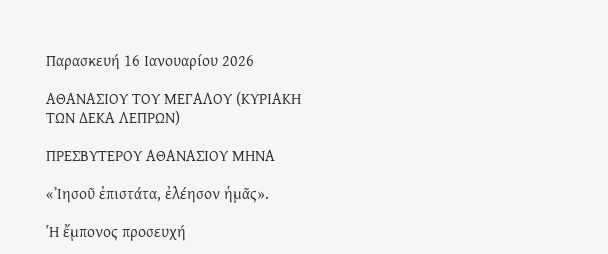Παρασκευή 16 Ιανουαρίου 2026

ΑΘΑΝΑΣΙΟΥ ΤΟΥ ΜΕΓΑΛΟΥ (ΚΥΡΙΑΚΗ ΤΩΝ ΔΕΚΑ ΛΕΠΡΩΝ)

ΠΡΕΣΒΥΤΕΡΟΥ ΑΘΑΝΑΣΙΟΥ ΜΗΝΑ

«Ἰησοῦ ἐπιστάτα, ἐλέησον ἡμᾶς».

Ἡ ἔμπονος προσευχή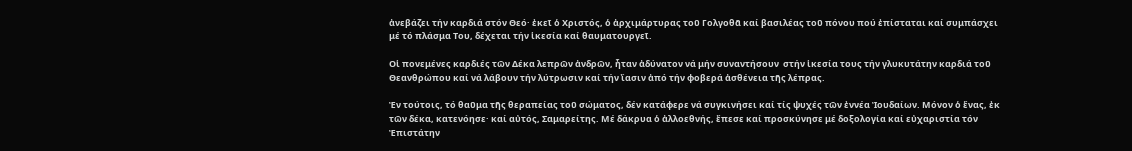ἀνεβάζει τήν καρδιά στόν Θεό· ἐκεῖ ὁ Χριστός, ὁ ἀρχιμάρτυρας τοῦ Γολγοθᾶ καί βασιλέας τοῦ πόνου πού ἐπίσταται καί συμπάσχει μέ τό πλάσμα Του, δέχεται τήν ἱκεσία καί θαυματουργεῖ.

Οἱ πονεμένες καρδιές τῶν Δέκα λεπρῶν ἀνδρῶν, ἦταν ἀδύνατον νά μήν συναντήσουν  στήν ἱκεσία τους τήν γλυκυτάτην καρδιά τοῦ Θεανθρώπου καί νά λάβουν τήν λύτρωσιν καί τήν ἴασιν ἀπό τήν φοβερά ἀσθένεια τῆς λέπρας.

Ἐν τούτοις, τό θαῦμα τῆς θεραπείας τοῦ σώματος, δέν κατάφερε νά συγκινήσει καί τίς ψυχές τῶν ἐννέα Ἰουδαίων. Μόνον ὁ ἕνας, ἐκ τῶν δέκα, κατενόησε· καί αὐτός, Σαμαρείτης. Μέ δάκρυα ὁ ἀλλοεθνής, ἔπεσε καί προσκύνησε μέ δοξολογία καί εὐχαριστία τόν Ἐπιστάτην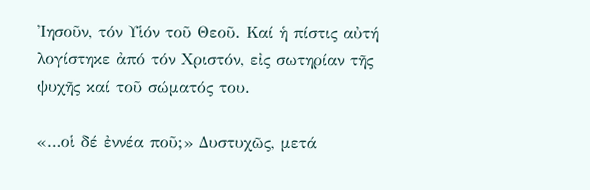Ἰησοῦν, τόν Υἱόν τοῦ Θεοῦ. Καί ἡ πίστις αὐτή λογίστηκε ἀπό τόν Χριστόν, εἰς σωτηρίαν τῆς ψυχῆς καί τοῦ σώματός του.

«…οἱ δέ ἐννέα ποῦ;» Δυστυχῶς, μετά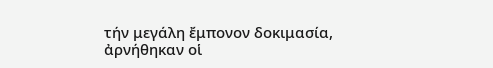τήν μεγάλη ἔμπονον δοκιμασία, ἀρνήθηκαν οἱ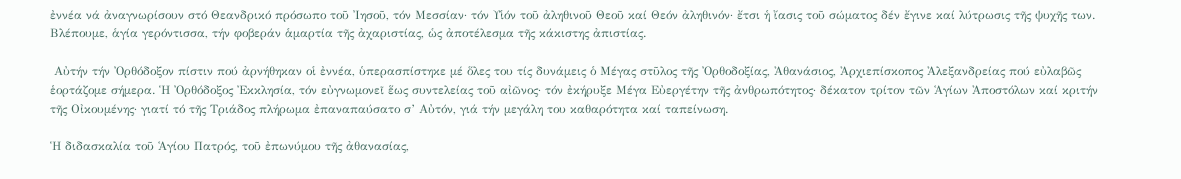ἐννέα νά ἀναγνωρίσουν στό Θεανδρικό πρόσωπο τοῦ Ἰησοῦ, τόν Μεσσίαν· τόν Υἱόν τοῦ ἀληθινοῦ Θεοῦ καί Θεόν ἀληθινόν· ἔτσι ἡ ἴασις τοῦ σώματος δέν ἔγινε καί λύτρωσις τῆς ψυχῆς των. Βλέπουμε, ἁγία γερόντισσα, τήν φοβεράν ἁμαρτία τῆς ἀχαριστίας, ὡς ἀποτέλεσμα τῆς κάκιστης ἀπιστίας.

 Αὐτήν τήν Ὀρθόδοξον πίστιν πού ἀρνήθηκαν οἱ ἐννέα, ὑπερασπίστηκε μέ ὅλες του τίς δυνάμεις ὁ Μέγας στῦλος τῆς Ὀρθοδοξίας, Ἀθανάσιος, Ἀρχιεπίσκοπος Ἀλεξανδρείας πού εὐλαβῶς ἑορτάζομε σήμερα. Ἡ Ὀρθόδοξος Ἐκκλησία, τόν εὐγνωμονεῖ ἕως συντελείας τοῦ αἰῶνος· τόν ἐκήρυξε Μέγα Εὐεργέτην τῆς ἀνθρωπότητος· δέκατον τρίτον τῶν Ἁγίων Ἀποστόλων καί κριτήν τῆς Οἰκουμένης· γιατί τό τῆς Τριάδος πλήρωμα ἐπαναπαύσατο σ’ Αὐτόν, γιά τήν μεγάλη του καθαρότητα καί ταπείνωση.

Ἡ διδασκαλία τοῦ Ἁγίου Πατρός, τοῦ ἐπωνύμου τῆς ἀθανασίας,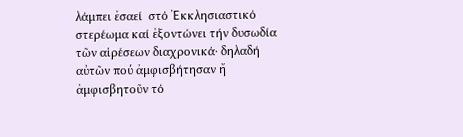λάμπει ἐσαεί  στό Ἐκκλησιαστικό στερέωμα καί ἐξοντώνει τήν δυσωδία τῶν αἱρέσεων διαχρονικά· δηλαδή αὐτῶν πού ἀμφισβήτησαν ἤ ἀμφισβητοῦν τό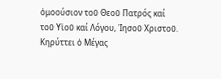ὁμοούσιον τοῦ Θεοῦ Πατρός καί τοῦ Υἱοῦ καί Λόγου, Ἰησοῦ Χριστοῦ. Κηρύττει ὁ Μέγας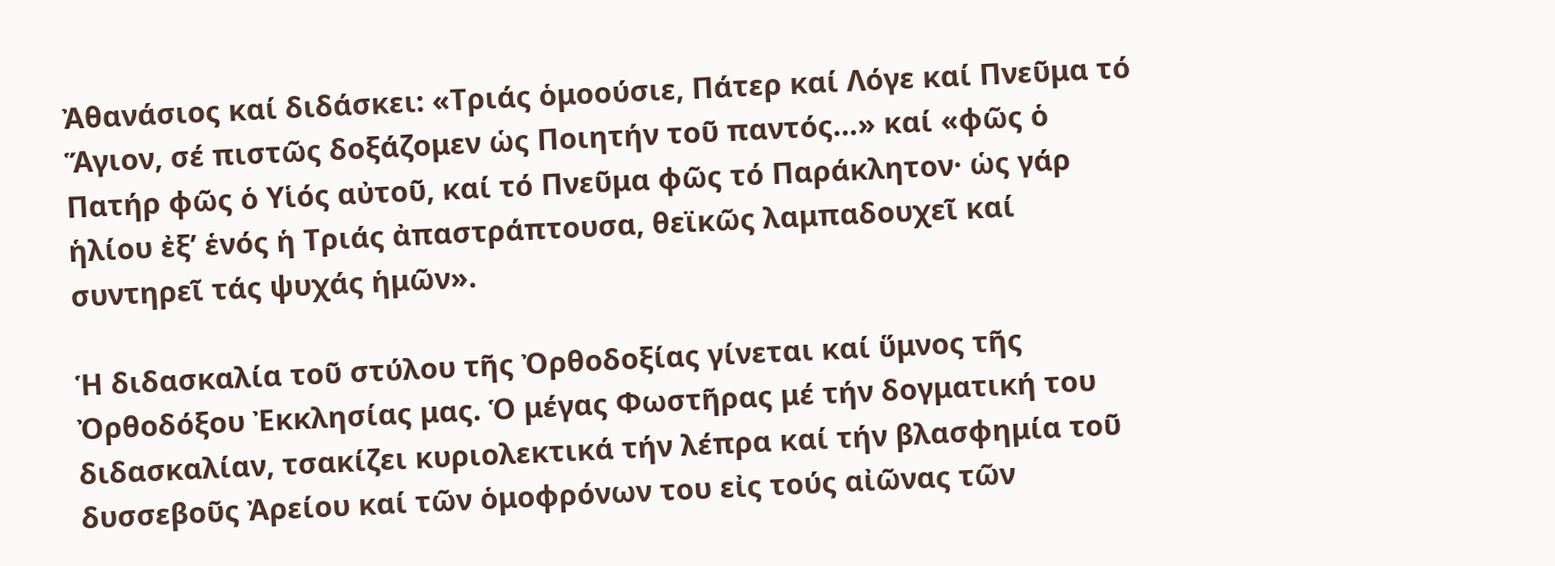Ἀθανάσιος καί διδάσκει: «Τριάς ὁμοούσιε, Πάτερ καί Λόγε καί Πνεῦμα τό Ἅγιον, σέ πιστῶς δοξάζομεν ὡς Ποιητήν τοῦ παντός…» καί «φῶς ὁ Πατήρ φῶς ὁ Υἱός αὐτοῦ, καί τό Πνεῦμα φῶς τό Παράκλητον· ὡς γάρ ἡλίου ἐξ’ ἑνός ἡ Τριάς ἀπαστράπτουσα, θεϊκῶς λαμπαδουχεῖ καί συντηρεῖ τάς ψυχάς ἡμῶν».

Ἡ διδασκαλία τοῦ στύλου τῆς Ὀρθοδοξίας γίνεται καί ὕμνος τῆς Ὀρθοδόξου Ἐκκλησίας μας. Ὁ μέγας Φωστῆρας μέ τήν δογματική του διδασκαλίαν, τσακίζει κυριολεκτικά τήν λέπρα καί τήν βλασφημία τοῦ δυσσεβοῦς Ἀρείου καί τῶν ὁμοφρόνων του εἰς τούς αἰῶνας τῶν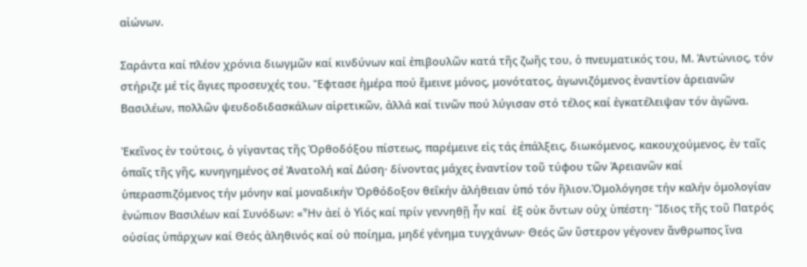αἰώνων.

Σαράντα καί πλέον χρόνια διωγμῶν καί κινδύνων καί ἐπιβουλῶν κατά τῆς ζωῆς του, ὁ πνευματικός του, Μ. Ἀντώνιος, τόν στήριζε μέ τίς ἅγιες προσευχές του. Ἔφτασε ἡμέρα πού ἔμεινε μόνος, μονότατος, ἀγωνιζόμενος ἐναντίον ἀρειανῶν Βασιλέων, πολλῶν ψευδοδιδασκάλων αἱρετικῶν, ἀλλά καί τινῶν πού λύγισαν στό τέλος καί ἐγκατέλειψαν τόν ἀγῶνα.

Ἐκεῖνος ἐν τούτοις, ὁ γίγαντας τῆς Ὀρθοδόξου πίστεως, παρέμεινε εἰς τάς ἐπάλξεις, διωκόμενος, κακουχούμενος, ἐν ταῖς ὁπαῖς τῆς γῆς, κυνηγημένος σέ Ἀνατολή καί Δύση· δίνοντας μάχες ἐναντίον τοῦ τύφου τῶν Ἀρειανῶν καί ὑπερασπιζόμενος τήν μόνην καί μοναδικήν Ὀρθόδοξον θεΐκήν ἀλήθειαν ὑπό τόν ἥλιον.Ὁμολόγησε τήν καλήν ὁμολογίαν ἐνώπιον Βασιλέων καί Συνόδων: «Ἦν ἀεί ὁ Υἱός καί πρίν γεννηθῇ ἦν καί  ἐξ οὐκ ὄντων οὐχ ὑπέστη· Ἴδιος τῆς τοῦ Πατρός οὐσίας ὑπάρχων καί Θεός ἀληθινός καί οὐ ποίημα, μηδέ γένημα τυγχάνων· Θεός ὤν ὕστερον γέγονεν ἄνθρωπος ἵνα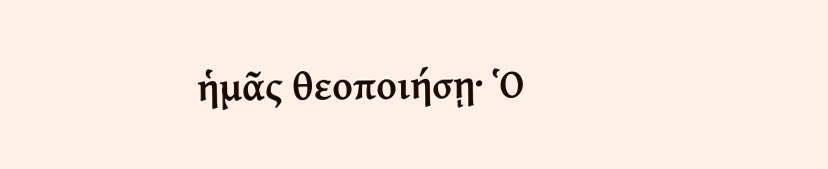ἡμᾶς θεοποιήσῃ· Ὁ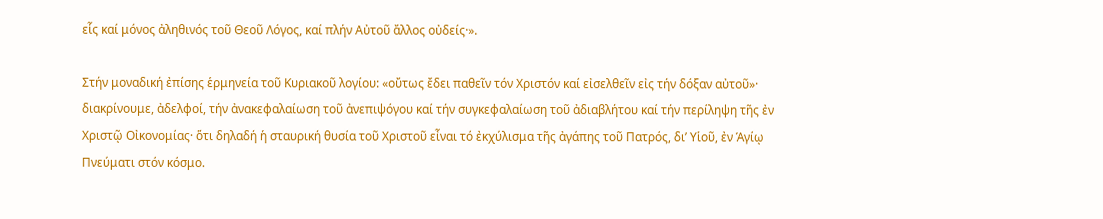εἷς καί μόνος ἀληθινός τοῦ Θεοῦ Λόγος, καί πλήν Αὐτοῦ ἄλλος οὐδείς·».

Στήν μοναδική ἐπίσης ἑρμηνεία τοῦ Κυριακοῦ λογίου: «οὔτως ἔδει παθεῖν τόν Χριστόν καί εἰσελθεῖν εἰς τήν δόξαν αὐτοῦ»· διακρίνουμε, ἀδελφοί, τήν ἀνακεφαλαίωση τοῦ ἀνεπιψόγου καί τήν συγκεφαλαίωση τοῦ ἀδιαβλήτου καί τήν περίληψη τῆς ἐν Χριστῷ Οἰκονομίας· ὅτι δηλαδή ἡ σταυρική θυσία τοῦ Χριστοῦ εἶναι τό ἐκχύλισμα τῆς ἀγάπης τοῦ Πατρός, δι’ Υἱοῦ, ἐν Ἁγίῳ Πνεύματι στόν κόσμο.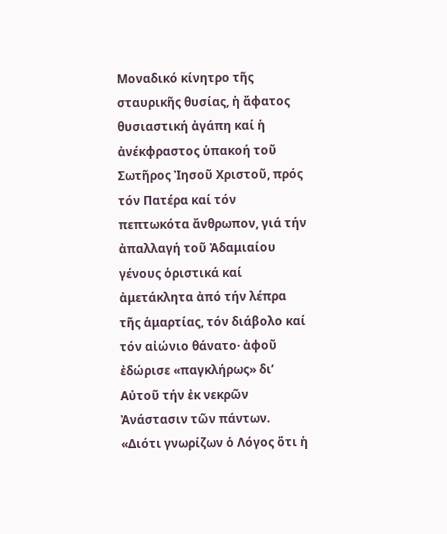Μοναδικό κίνητρο τῆς σταυρικῆς θυσίας, ἡ ἄφατος θυσιαστική ἀγάπη καί ἡ ἀνέκφραστος ὑπακοή τοῦ Σωτῆρος Ἰησοῦ Χριστοῦ, πρός τόν Πατέρα καί τόν πεπτωκότα ἄνθρωπον, γιά τήν ἀπαλλαγή τοῦ Ἀδαμιαίου γένους ὁριστικά καί ἀμετάκλητα ἀπό τήν λέπρα τῆς ἁμαρτίας, τόν διάβολο καί τόν αἰώνιο θάνατο· ἀφοῦ ἐδώρισε «παγκλήρως» δι’ Αὐτοῦ τήν ἐκ νεκρῶν Ἀνάστασιν τῶν πάντων. «Διότι γνωρίζων ὁ Λόγος ὅτι ἡ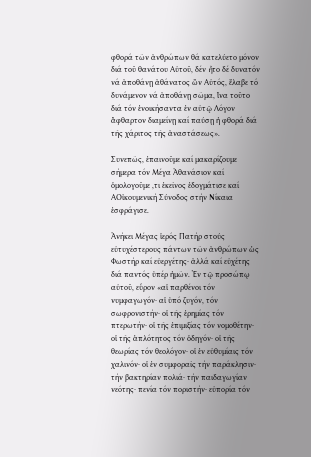φθορά τῶν ἀνθρώπων θά κατελύετο μόνον διά τοῦ θανάτου Αὐτοῦ, δέν ἧτο δέ δυνατόν νά ἀποθάνῃ ἀθάνατος ὤν Αὐτός, ἔλαβε τό δυνάμενον νά ἀποθάνῃ σῶμα, ἵνα τοῦτο διά τόν ἑνοικήσαντα ἐν αὐτῷ Λόγον ἄφθαρτον διαμείνῃ καί παύσῃ ἡ φθορά διά τῆς χάριτος τῆς ἀναστάσεως».

Συνεπῶς, ἐπαινοῦμε καί μακαρίζουμε σήμερα τόν Μέγα Ἀθανάσιον καί ὁμολογοῦμε ,τι ἐκεῖνος ἐδογμάτισε καί ΑΟἰκουμενική Σύνοδος στήν Νίκαια ἐσφράγισε.

Ἀνήκει Μέγας ἱερός Πατήρ στούς εὐτυχέστερους πάντων τῶν ἀνθρώπων ὡς Φωστήρ καί εὐεργέτης· ἀλλά καί εὐχέτης διά παντός ὑπέρ ἡμῶν. Ἐν τῷ προσώπῳ αὐτοῦ, εὗρον «αἱ παρθένοι τόν νυμφαγωγόν· αἱ ὑπό ζυγόν, τόν σωφρονιστήν· οἱ τῆς ἐρημίας τόν πτερωτήν· οἱ τῆς ἐπιμιξίας τόν νομοθέτην· οἱ τῆς ἁπλότητος τόν ὁδηγόν· οἱ τῆς θεωρίας τόν θεολόγον· οἱ ἐν εὐθυμίαις τόν χαλινόν· οἱ ἐν συμφοραῖς τήν παράκλησιν· τήν βακτηρίαν πολιά· τήν παιδαγωγίαν νεότης· πενία τόν ποριστήν· εὐπορία τόν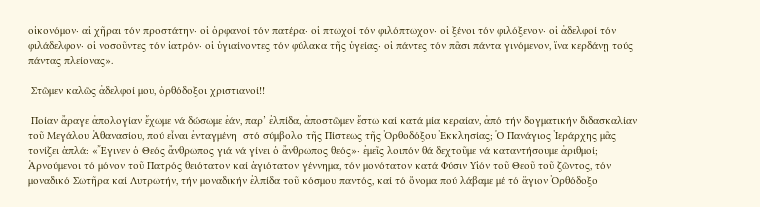οἰκονόμον· αἱ χῆραι τόν προστάτην· οἱ ὀρφανοί τόν πατέρα· οἱ πτωχοί τόν φιλόπτωχον· οἱ ξένοι τόν φιλόξενον· οἱ ἀδελφοί τόν φιλάδελφον· οἱ νοσοῦντες τόν ἰατρόν· οἱ ὑγιαίνοντες τόν φύλακα τῆς ὑγείας· οἱ πάντες τόν πᾶσι πάντα γινόμενον, ἵνα κερδάνῃ τούς πάντας πλείονας».

 Στῶμεν καλῶς ἀδελφοί μου, ὀρθόδοξοι χριστιανοί!!

 Ποίαν ἄραγε ἀπολογίαν ἔχωμε νά δώσωμε ἐάν, παρ’ ἐλπίδα, ἀποστῶμεν ἔστω καί κατά μία κεραίαν, ἀπό τήν δογματικήν διδασκαλίαν τοῦ Μεγάλου Ἀθανασίου, πού εἶναι ἐνταγμένη  στό σύμβολο τῆς Πίστεως τῆς Ὀρθοδόξου Ἐκκλησίας; Ὁ Πανάγιος Ἰεράρχης μᾶς τονίζει ἁπλά: «Ἔγινεν ὁ Θεός ἄνθρωπος γιά νά γίνει ὁ ἄνθρωπος θεός»· ἐμεῖς λοιπόν θά δεχτοῦμε νά καταντήσουμε ἀριθμοί; Ἀρνούμενοι τό μόνον τοῦ Πατρός θειότατον καί ἁγιότατον γέννημα, τόν μονότατον κατά Φύσιν Υἱόν τοῦ Θεοῦ τοῦ ζῶντος, τόν μοναδικό Σωτῆρα καί Λυτρωτήν, τήν μοναδικήν ἐλπίδα τοῦ κόσμου παντός, καί τό ὄνομα πού λάβαμε μέ τό ἅγιον Ὀρθόδοξο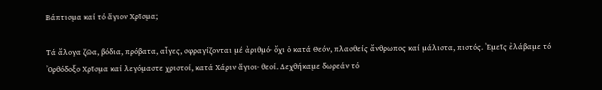Βάπτισμα καί τό ἅγιον Χρῖσμα;

Τά ἄλογα ζῶα, βόδια, πρόβατα, αἶγες, σφραγίζονται μέ ἀριθμό· ὄχι ὁ κατά Θεόν, πλασθείς ἄνθρωπος καί μάλιστα, πιστός. Ἐμεῖς ἐλάβαμε τό Ὀρθόδοξο Χρῖσμα καί λεγόμαστε χριστοί, κατά Χάριν ἅγιοι· θεοί. Δεχθήκαμε δωρεάν τό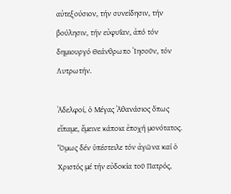αὐτεξούσιον, τήν συνείδησιν, τήν βούλησιν, τήν εὐφυΐαν, ἀπό τόν δημιουργό Θεάνθρωπο Ἰησοῦν, τόν Λυτρωτήν.

Ἀδελφοί, ὁ Μέγας Ἀθανάσιος ὅπως εἴπαμε, ἔμεινε κάποια ἐποχή μονότατος. Ὅμως δέν ὑπέστειλε τόν ἀγῶνα καί ὁ Χριστός μέ τήν εὐδοκία τοῦ Πατρός,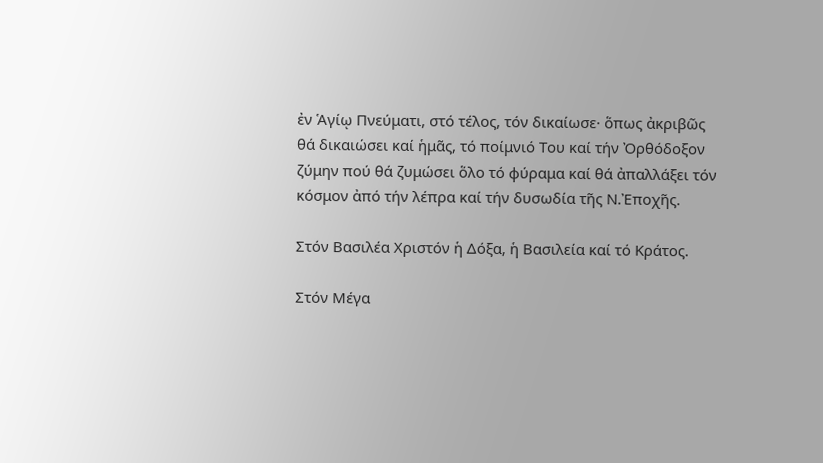ἐν Ἁγίῳ Πνεύματι, στό τέλος, τόν δικαίωσε· ὅπως ἀκριβῶς θά δικαιώσει καί ἡμᾶς, τό ποίμνιό Του καί τήν Ὀρθόδοξον ζύμην πού θά ζυμώσει ὅλο τό φύραμα καί θά ἀπαλλάξει τόν κόσμον ἀπό τήν λέπρα καί τήν δυσωδία τῆς Ν.Ἐποχῆς.

Στόν Βασιλέα Χριστόν ἡ Δόξα, ἡ Βασιλεία καί τό Κράτος.

Στόν Μέγα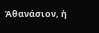Ἀθανάσιον, ἡ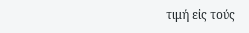τιμή εἰς τούς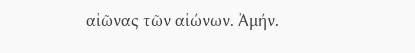αἰῶνας τῶν αἰώνων. Ἀμήν.